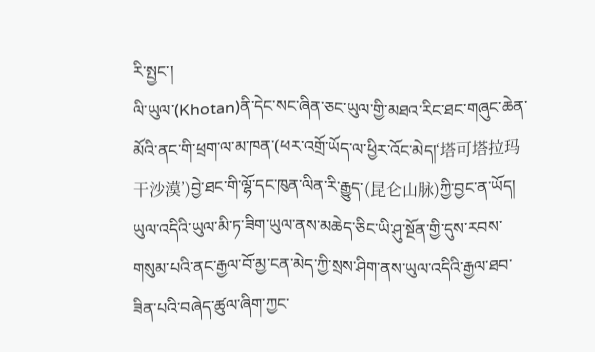རི་སྤྱང་།
ལི་ཡུལ་(Khotan)ནི་དེང་སང་ཞིན་ཅང་ཡུལ་གྱི་མཐའ་རིང་ཐང་གཞུང་ཆེན་མོའི་ནང་གི་ཕྲག་ལ་མ་ཁན་(ཕར་འགྲོ་ཡོད་ལ་ཕྱིར་འོང་མེད།‘塔可塔拉玛干沙漠’)བྱེ་ཐང་གི་ལྷོ་དང་ཁུན་ལིན་རི་རྒྱུད་(昆仑山脉)ཀྱི་བྱང་ན་ཡོད། ཡུལ་འདིའི་ཡུལ་མི་ཏ་ཟིག་ཡུལ་ནས་མཆེད་ཅིང་ཡི་ཤུ་སྔོན་གྱི་དུས་རབས་གསུམ་པའི་ནང་རྒྱལ་བོ་མྱ་ངན་མེད་ཀྱི་སྲས་ཤིག་ནས་ཡུལ་འདིའི་རྒྱལ་ཐབ་ཟིན་པའི་བཞེད་ཚུལ་ཞིག་ཀྱང་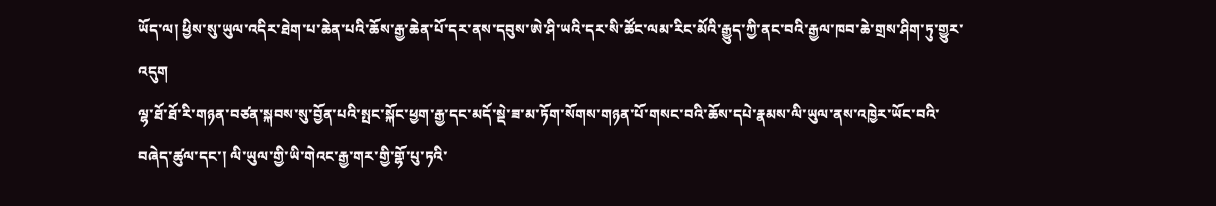ཡོད་ལ། ཕྱིས་སུ་ཡུལ་འདིར་ཐེག་པ་ཆེན་པའི་ཆོས་རྒྱ་ཆེན་པོ་དར་ནས་དབུས་ཨེ་ཤི་ཡའི་དར་སི་ཚོང་ལམ་རིང་མོའི་རྒྱུད་ཀྱི་ནང་བའི་རྒྱལ་ཁབ་ཆེ་གྲས་ཤིག་ཏུ་གྱུར་འདུག
ལྷ་ཐོ་ཐོ་རི་གཉན་བཙན་སྐབས་སུ་བྱོན་པའི་སྤང་སྐོང་ཕྱག་རྒྱ་དང་མདོ་སྡེ་ཟ་མ་ཏོག་སོགས་གཉན་པོ་གསང་བའི་ཆོས་དཔེ་རྣམས་ལི་ཡུལ་ནས་འཁྱེར་ཡོང་བའི་བཞེད་ཚུལ་དང་། ལི་ཡུལ་གྱི་ཡི་གེའང་རྒྱ་གར་གྱི་གྷོ་པུ་ཏའི་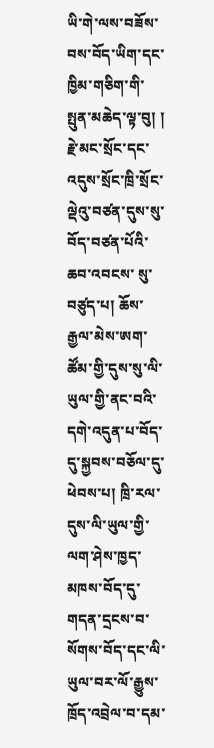ཡི་གེ་ལས་བཟོས་བས་བོད་ཡིག་དང་ཁྱིམ་གཅིག་གི་སྤུན་མཆེད་ལྟ་བུ། ། རྗེ་མང་སྲོང་དང་འདུས་སྲོང་ཁྲི་སྲོང་ལྡེའུ་བཙན་དུས་སུ་བོད་བཙན་པོའི་ཆབ་འབངས་ སུ་བཙུད་པ། ཆོས་རྒྱལ་མེས་ཨག་ཚོམ་གྱི་དུས་སུ་ལི་ཡུལ་གྱི་ནང་བའི་དགེ་འདུན་པ་བོད་དུ་སྐྱབས་བཅོལ་དུ་ཕེབས་པ། ཁྲི་རལ་དུས་ལི་ཡུལ་གྱི་ལག་ཤེས་ཁྱད་མཁས་བོད་དུ་གདན་དྲངས་བ་སོགས་བོད་དང་ལི་ཡུལ་བར་ལོ་རྒྱུས་ཁྲོད་འབྲེལ་བ་དམ་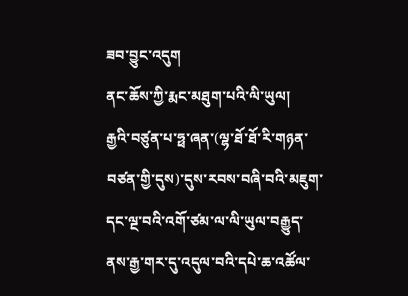ཟབ་བྱུང་འདུག
ནང་ཆོས་ཀྱི་རྨང་མཐུག་པའི་ལི་ཡུལ།
རྒྱའི་བཙུན་པ་ཧྥ་ཞན་(ལྷ་ཐོ་ཐོ་རི་གཉན་བཙན་གྱི་དུས)་དུས་རབས་བཞི་བའི་མཇུག་དང་ལྔ་བའི་འགོ་ཙམ་ལ་ལི་ཡུལ་བརྒྱུད་ནས་རྒྱ་གར་དུ་འདུལ་བའི་དཔེ་ཆ་འཚོལ་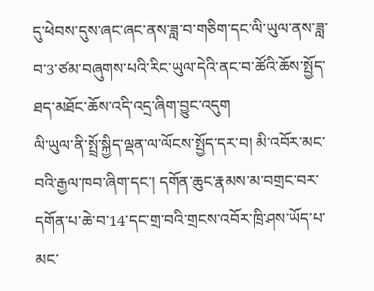དུ་ཕེབས་དུས་ཞང་ཞང་ནས་ཟླ་བ་གཅིག་དང་ལི་ཡུལ་ནས་ཟླ་བ་3་ཙམ་བཞུགས་པའི་རིང་ཡུལ་དེའི་ནང་བ་ཚོའི་ཆོས་སྤྱོད་ཐད་མཐོང་ཆོས་འདི་འདྲ་ཞིག་བྱུང་འདུག
ལི་ཡུལ་ནི་སྤྲོ་སྐྱིད་ལྡན་ལ་ལོངས་སྤྱོད་དར་བ། མི་འབོར་མང་བའི་རྒྱལ་ཁབ་ཞིག་དང་། དགོན་ཆུང་རྣམས་མ་བགྲང་བར་དགོན་པ་ཆེ་བ་14་དང་གྲ་བའི་གྲངས་འབོར་ཁྲི་ཤས་ཡོད་པ་མང་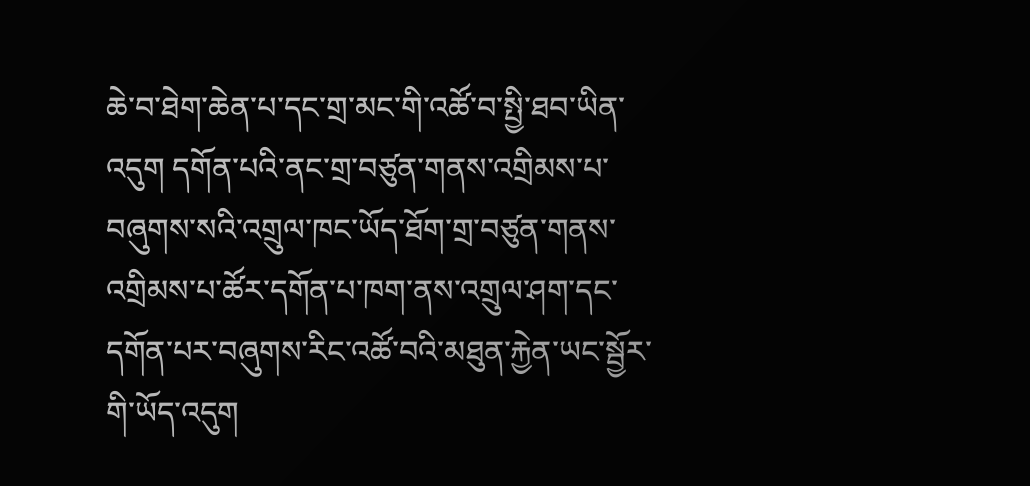ཆེ་བ་ཐེག་ཆེན་པ་དང་གྲ་མང་གི་འཚོ་བ་སྤྱི་ཐབ་ཡིན་འདུག དགོན་པའི་ནང་གྲ་བཙུན་གནས་འགྲིམས་པ་བཞུགས་སའི་འགྲུལ་ཁང་ཡོད་ཐོག་གྲ་བཙུན་གནས་འགྲིམས་པ་ཚོར་དགོན་པ་ཁག་ནས་འགྲུལ་ཤག་དང་དགོན་པར་བཞུགས་རིང་འཚོ་བའི་མཐུན་རྐྱེན་ཡང་སྦྱོར་གི་ཡོད་འདུག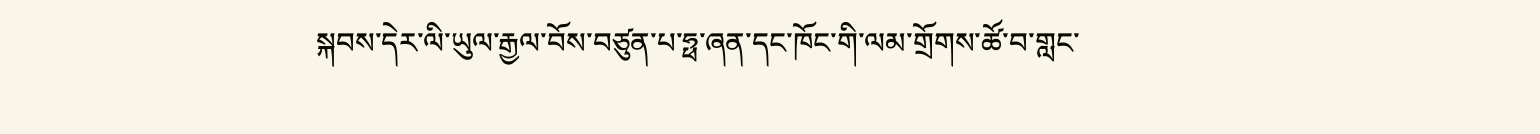སྐབས་དེར་ལི་ཡུལ་རྒྱལ་བོས་བཙུན་པ་ཧྥ་ཞན་དང་ཁོང་གི་ལམ་གྲོགས་ཚོ་བ་གླང་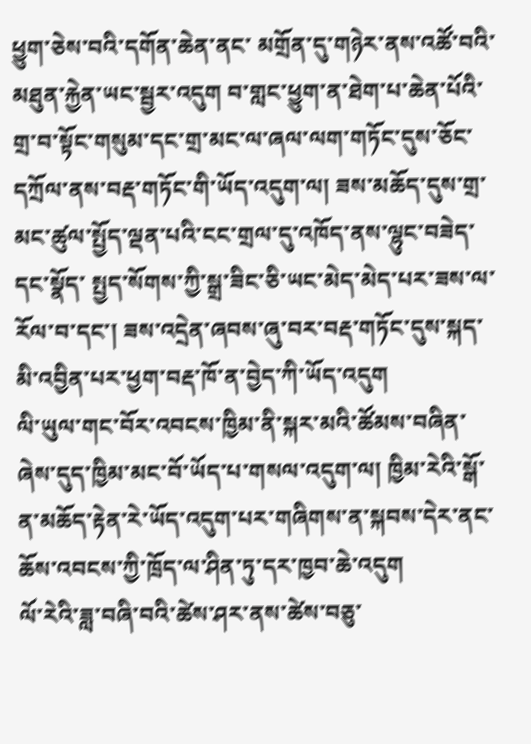ཕྱུག་ཅེས་བའི་དགོན་ཆེན་ནང་ མགྲོན་དུ་གཉེར་ནས་འཚོ་བའི་མཐུན་རྐྱེན་ཡང་སྦྱར་འདུག བ་གླང་ཕྱུག་ན་ཐེག་པ་ཆེན་པོའི་གྲ་བ་སྟོང་གསུམ་དང་གྲ་མང་ལ་ཞལ་ལག་གཏོང་དུས་ཅོང་དཀྲོལ་ནས་བརྡ་གཏོང་གི་ཡོད་འདུག་ལ། ཟས་མཆོད་དུས་གྲ་མང་ཚུལ་སྤྱོད་ལྡན་པའི་ངང་གྲལ་དུ་འཁོད་ནས་ལྷུང་བཟེད་དང་སྣོད་ སྤྱད་སོགས་ཀྱི་སྒྲ་ཟིང་ཅི་ཡང་མེད་མེད་པར་ཟས་ལ་རོལ་བ་དང་། ཟས་འདྲེན་ཞབས་ཞུ་བར་བརྡ་གཏོང་དུས་སྐད་མི་འབྱིན་པར་ཕྱག་བརྡ་ཁོ་ན་བྱེད་ཀི་ཡོད་འདུག
ལི་ཡུལ་གང་བོར་འབངས་ཁྱིམ་ནི་སྐར་མའི་ཚོམས་བཞིན་ཞེས་དུད་ཁྱིམ་མང་བོ་ཡོད་པ་གསལ་འདུག་ལ། ཁྱིམ་རེའི་སྒོ་ན་མཆོད་རྟེན་རེ་ཡོད་འདུག་པར་གཞིགས་ན་སྐབས་དེར་ནང་ཆོས་འབངས་ཀྱི་ཁྲོད་ལ་ཤིན་ཏུ་དར་ཁྱབ་ཆེ་འདུག
ལོ་རེའི་ཟླ་བཞི་བའི་ཚེས་ཤར་ནས་ཚེས་བཅུ་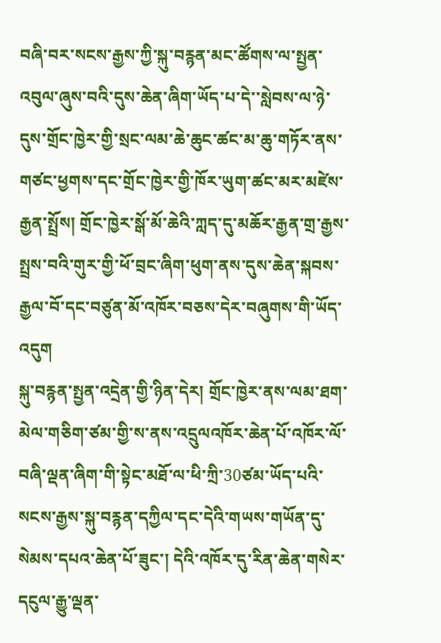བཞི་བར་སངས་རྒྱས་ཀྱི་སྐུ་བརྙན་མང་ཚོགས་ལ་སྤྱན་འབུལ་ཞུས་བའི་དུས་ཆེན་ཞིག་ཡོད་པ་དེ་་སླེབས་ལ་ཉེ་དུས་གྲོང་ཁྱེར་གྱི་སྲང་ལམ་ཆེ་ཆུང་ཚང་མ་ཆུ་གཏོར་ནས་གཙང་ཕྱགས་དང་གྲོང་ཁྱེར་གྱི་ཁོར་ཡུག་ཚང་མར་མཛེས་རྒྱན་སྤྲོས། གྲོང་ཁྱེར་སྒོ་མོ་ཆེའི་ཀླད་དུ་མཆོར་རྒྱན་གྲ་རྒྱས་སྤྲས་བའི་གུར་གྱི་ཕོ་བྲང་ཞིག་ཕུག་ནས་དུས་ཆེན་སྐབས་རྒྱལ་བོ་དང་བཙུན་མོ་འཁོར་བཅས་དེར་བཞུགས་གི་ཡོད་འདུག
སྐུ་བརྙན་སྤྱན་འདྲེན་གྱི་ཉིན་དེར། གྲོང་ཁྱེར་ནས་ལམ་ཐག་མེལ་གཅིག་ཙམ་གྱི་ས་ནས་འདྲུལའཁོར་ཆེན་པོ་འཁོར་ལོ་བཞི་ལྡན་ཞིག་གི་སྟེང་མཐོ་ལ་ཕི་ཀྲི་30ཙམ་ཡོད་པའི་སངས་རྒྱས་སྐུ་བརྙན་དཀྱིལ་དང་དེའི་གཡས་གཡོན་དུ་སེམས་དཔའ་ཆེན་པོ་ཟུང་། དེའི་འཁོར་དུ་རིན་ཆེན་གསེར་དངུལ་རྒྱུ་ལྡན་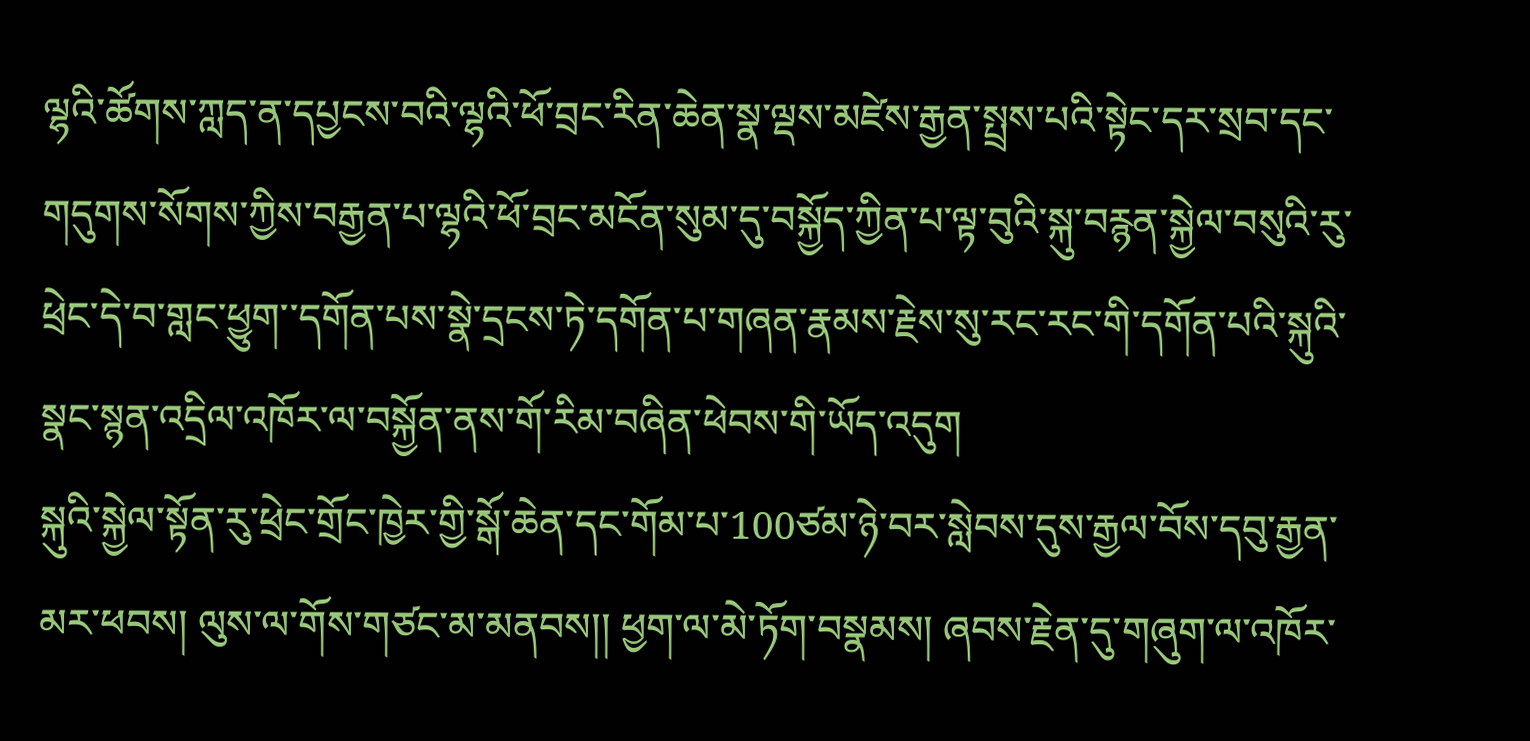ལྷའི་ཚོགས་ཀླད་ན་དཔྱངས་བའི་ལྷའི་ཕོ་བྲང་རིན་ཆེན་སྣ་ལྡས་མཛེས་རྒྱན་སྤྲས་པའི་སྟེང་དར་སྲབ་དང་གདུགས་སོགས་ཀྱིས་བརྒྱན་པ་ལྷའི་ཕོ་བྲང་མངོན་སུམ་དུ་བསྐྱོད་ཀྱིན་པ་ལྟ་བུའི་སྐུ་བརྙན་སྐྱེལ་བསུའི་རུ་ཕྲེང་དེ་བ་གླང་ཕྱུག་་དགོན་པས་སྣེ་དྲངས་ཏེ་དགོན་པ་གཞན་རྣམས་རྗེས་སུ་རང་རང་གི་དགོན་པའི་སྐུའི་སྣང་སྙན་འདྲིལ་འཁོར་ལ་བསྐྱོན་ནས་གོ་རིམ་བཞིན་ཕེབས་གི་ཡོད་འདུག
སྐུའི་སྐྱེལ་སྟོན་རུ་ཕྲེང་གྲོང་ཁྱེར་གྱི་སྒོ་ཆེན་དང་གོམ་པ་100ཙམ་ཉེ་བར་སླེབས་དུས་རྒྱལ་བོས་དབུ་རྒྱན་མར་ཕབས། ལུས་ལ་གོས་གཙང་མ་མནབས།། ཕྱག་ལ་མེ་ཏོག་བསྣམས། ཞབས་རྗེན་དུ་གཞུག་ལ་འཁོར་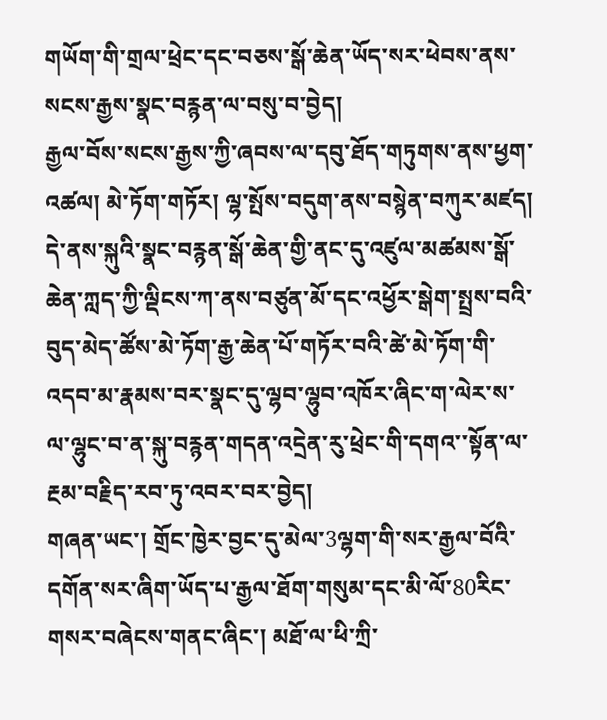གཡོག་གི་གྲལ་ཕྲེང་དང་བཅས་སྒོ་ཆེན་ཡོད་སར་ཕེབས་ནས་སངས་རྒྱས་སྣང་བརྙན་ལ་བསུ་བ་བྱེད།
རྒྱལ་བོས་སངས་རྒྱས་ཀྱི་ཞབས་ལ་དབུ་ཐོད་གཏུགས་ནས་ཕྱག་འཚལ། མེ་ཏོག་གཏོར། ལྷ་སྤོས་བདུག་ནས་བསྙེན་བཀུར་མཛད། དེ་ནས་སྐུའི་སྣང་བརྙན་སྒོ་ཆེན་གྱི་ནང་དུ་འཛུལ་མཚམས་སྒོ་ཆེན་ཀླད་ཀྱི་ལྡིངས་ཀ་ནས་བཙུན་མོ་དང་འཕྱོར་སྒེག་སྤྲས་བའི་བུད་མེད་ཚོས་མེ་ཏོག་རྒྱ་ཆེན་པོ་གཏོར་བའི་ཚེ་མེ་ཏོག་གི་འདབ་མ་རྣམས་བར་སྣང་དུ་ལྷབ་ལྷུབ་འཁོར་ཞིང་ག་ལེར་ས་ལ་ལྷུང་བ་ན་སྐུ་བརྙན་གདན་འདྲེན་རུ་ཕྲེང་གི་དགའ་་སྟོན་ལ་རྔམ་བརྗིད་རབ་ཏུ་འབར་བར་བྱེད།
གཞན་ཡང་། གྲོང་ཁྱེར་བྱང་དུ་མེལ་3ལྷག་གི་སར་རྒྱལ་བོའི་དགོན་སར་ཞིག་ཡོད་པ་རྒྱལ་ཐོག་གསུམ་དང་མི་ལོ་80རིང་གསར་བཞེངས་གནང་ཞིང་། མཐོ་ལ་ཕི་ཀྲི་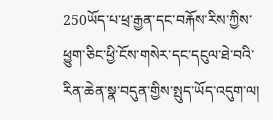250ཡོད་པ་ཕྲ་རྒྱན་དང་བརྐོས་རིས་ཀྱིས་ཕྱུག་ཅིང་ཕྱི་ངོས་གསེར་དང་དངུལ་ཐེ་བའི་རིན་ཆེན་སྣ་བདུན་གྱིས་སྤུད་ཡོད་འདུག་ལ།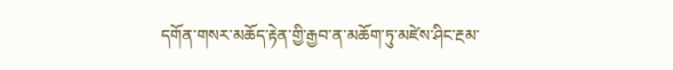དགོན་གསར་མཆོད་རྟེན་གྱི་རྒྱབ་ན་མཆོག་ཏུ་མཛེས་ཤིང་རྔམ་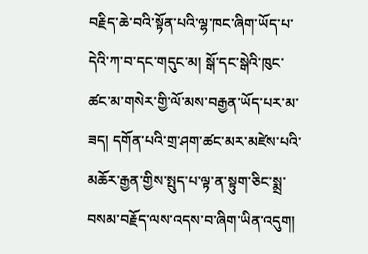བརྗིད་ཆེ་བའི་སྟོན་པའི་ལྷ་ཁང་ཞིག་ཡོད་པ་དེའི་ཀ་བ་དང་གདུང་མ། སྒོ་དང་སྒེའི་ཁུང་ཚང་མ་གསེར་གྱི་ལོ་མས་བརྒྱན་ཡོད་པར་མ་ཟད། དགོན་པའི་གྲ་ཤག་ཚང་མར་མཛེས་པའི་མཆོར་རྒྱན་གྱིས་སྤུད་པ་ལྟ་ན་སྟུག་ཅིང་སྨྲ་བསམ་བརྗོད་ལས་འདས་བ་ཞིག་ཡིན་འདུག།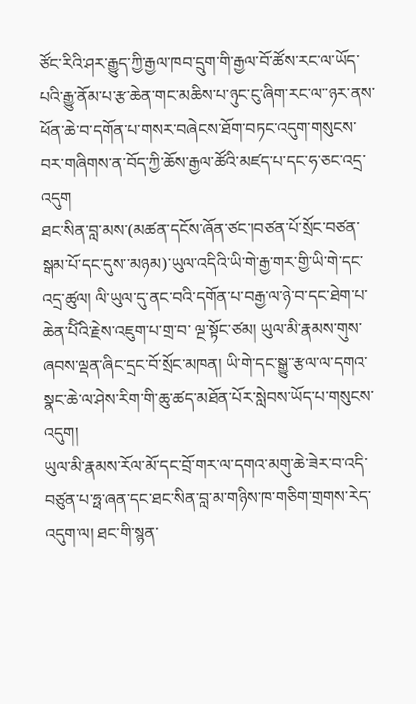ཙོང་རིའི་ཤར་རྒྱུད་ཀྱི་རྒྱལ་ཁབ་དྲུག་གི་རྒྱལ་བོ་ཚོས་རང་ལ་ཡོད་པའི་རྒྱུ་ནོམ་པ་རྩ་ཆེན་གང་མཆིས་པ་ཉུང་ངུ་ཞིག་རང་ལ་་ཉར་ནས་ཕོན་ཆེ་བ་དགོན་པ་གསར་བཞེངས་ཐོག་བཏང་འདུག་གསུངས་བར་གཞིགས་ན་བོད་ཀྱི་ཆོས་རྒྱལ་ཚོའི་མཛད་པ་དང་ཧ་ཅང་འདྲ་འདུག
ཐང་སིན་བླ་མས་(མཚན་དངོས་ཞོན་ཙང་།བཙན་པོ་སྲོང་བཙན་སྒམ་པོ་དང་དུས་་མཉམ)་ཡུལ་འདིའི་ཡི་གེ་རྒྱ་གར་གྱི་ཡི་གེ་དང་འདྲ་ཚུལ། ལི་ཡུལ་དུ་ནང་བའི་དགོན་པ་བརྒྱ་ལ་ཉེ་བ་དང་ཐེག་པ་ཆེན་པོིའི་རྗེས་འཇུག་པ་གྲ་བ་ ལྔ་སྟོང་ཙམ། ཡུལ་མི་རྣམས་གུས་ཞབས་ལྡན་ཞིང་དྲང་བོ་སྲོང་མཁན། ཡི་གེ་དང་སྒྱུ་་རྩལ་ལ་དགའ་སྣང་ཆེ་ལ་ཤེས་རིག་གི་ཆུ་ཚད་མཐོན་པོར་སླེབས་ཡོད་པ་གསུངས་འདུག།
ཡུལ་མི་རྣམས་རོལ་མོ་དང་བྲོ་གར་ལ་དགའ་མགུ་ཆེ་ཟེར་བ་འདི་བཙུན་པ་ཧྥ་ཞན་དང་ཐང་སིན་བླ་མ་གཉིས་ཁ་གཅིག་གྲགས་རེད་འདུག་ལ། ཐང་གི་སྙན་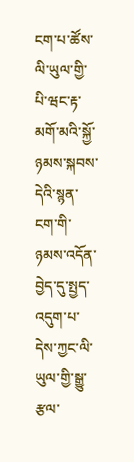ངག་པ་ཚོས་ལི་ཡུལ་གྱི་པི་ཝང་རྟ་མགོ་མའི་སྐྱོ་ཉམས་སྐབས་དེའི་སྙན་ངག་གི་ཉམས་འདོན་བྱེད་དུ་སྤྱད་འདུག་པ་དེས་ཀྱང་ལི་ཡུལ་གྱི་སྒྱུ་རྩལ་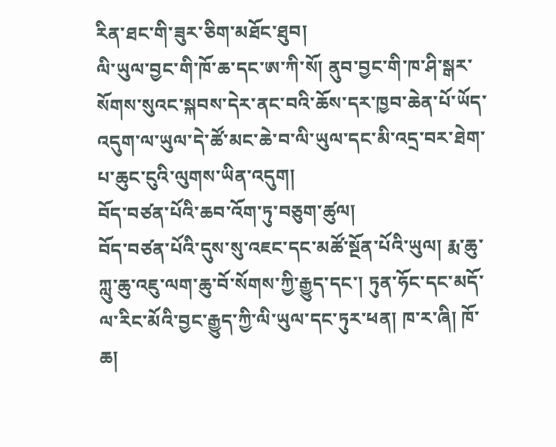རིན་ཐང་གི་ཟུར་ཅིག་མཐོང་ཐུབ།
ལི་ཡུལ་བྱང་གི་ཁོ་ཆ་དང་ཨ་ཀི་སོ། ནུབ་བྱང་གི་ཁ་ཤི་སྒར་སོགས་སུའང་སྐབས་དེར་ནང་བའི་ཆོས་དར་ཁྱབ་ཆེན་པོ་ཡོད་འདུག་ལ་ཡུལ་དེ་ཚོ་མང་ཆེ་བ་ལི་ཡུལ་དང་མི་འདྲ་བར་ཐེག་པ་ཆུང་ངུའི་ལུགས་ཡིན་འདུག།
བོད་བཙན་པོའི་ཆབ་འོག་ཏུ་བཅུག་ཚུལ།
བོད་བཙན་པོའི་དུས་སུ་འཇང་དང་མཚོ་སྔོན་པོའི་ཡུལ། རྨ་ཆུ་ཀླུ་ཆུ་འཇུ་ལག་ཆུ་བོ་སོགས་ཀྱི་རྒྱུད་དང་། ཏུན་ཧོང་དང་མདོ་ལ་རིང་མོའི་བྱང་རྒྱུད་ཀྱི་ལི་ཡུལ་དང་ཏུར་ཕན། ཁ་ར་ཞི། ཁོ་ཆ།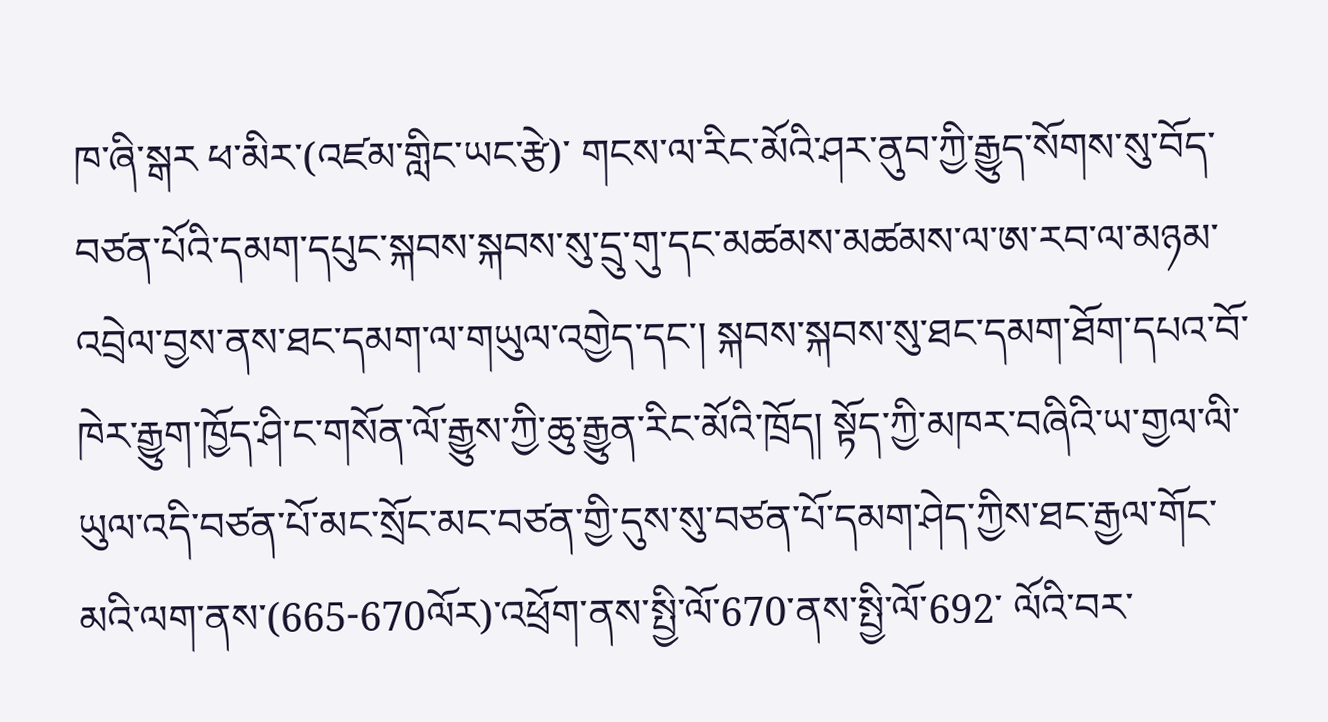ཁ་ཞི་སྒར ཕ་མིར་(འཛམ་གླིང་ཡང་རྩེ)་ གངས་ལ་རིང་མོའི་ཤར་ནུབ་ཀྱི་རྒྱུད་སོགས་སུ་བོད་བཙན་པོའི་དམག་དཔུང་སྐབས་སྐབས་སུ་དྲུ་གུ་དང་མཚམས་མཚམས་ལ་ཨ་རབ་ལ་མཉམ་འབྲེལ་བྱས་ནས་ཐང་དམག་ལ་གཡུལ་འགྱེད་དང་། སྐབས་སྐབས་སུ་ཐང་དམག་ཐོག་དཔའ་བོ་ཁེར་རྒྱུག་ཁྱོད་ཤི་ང་གསོན་ལོ་རྒྱུས་ཀྱི་ཆུ་རྒྱུན་རིང་མོའི་ཁྲོད། སྟོད་ཀྱི་མཁར་བཞིའི་ཡ་གྱལ་ལི་ཡུལ་འདི་བཙན་པོ་མང་སྲོང་མང་བཙན་གྱི་དུས་སུ་བཙན་པོ་དམག་ཤེད་ཀྱིས་ཐང་རྒྱལ་གོང་མའི་ལག་ནས་(665-670ལོར)་འཕྲོག་ནས་སྤྱི་ལོ་670་ནས་སྤྱི་ལོ་692་ ལོའི་བར་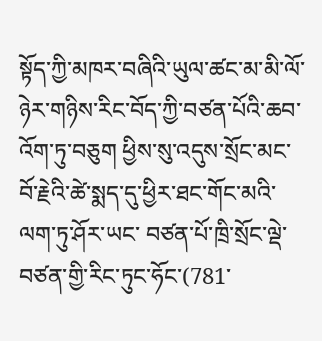སྟོད་ཀྱི་མཁར་བཞིའི་ཡུལ་ཚང་མ་མི་ལོ་ཉེར་གཉིས་རིང་བོད་ཀྱི་བཙན་པོའི་ཆབ་འོག་ཏུ་བཅུག ཕྱིས་སུ་འདུས་སྲོང་མང་བོ་རྗེའི་ཚེ་སྨད་དུ་ཕྱིར་ཐང་གོང་མའི་ལག་ཏུ་ཤོར་ཡང་ བཙན་པོ་ཁྲི་སྲོང་ལྡེ་བཙན་གྱི་རིང་ཏུང་ཧོང་(781་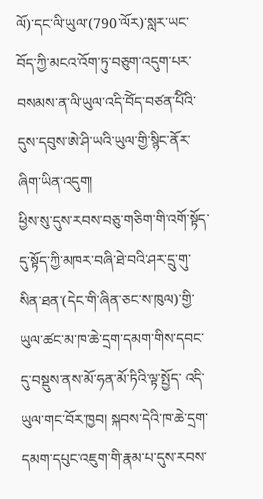ལོ)་དང་ལི་ཡུལ་(790་ལོར)་སླར་ཡང་བོད་ཀྱི་མངའ་འོག་ཏུ་བཅུག་འདུག་པར་བསམས་ན་ལི་ཡུལ་འདི་བོེད་བཙན་པོིའི་དུས་དབུས་ཨེ་ཤི་ཡའི་ཡུལ་གྱི་སྙིང་ནོར་ཞིག་ཡིན་འདུག།
ཕྱིས་སུ་དུས་རབས་བཅུ་གཅིག་གི་འགོ་སྟོད་དུ་སྟོད་ཀྱི་མཁར་བཞི་ཐེ་བའི་ཤར་དྲུ་གུ་སིན་ཐན་(དེང་གི་ཞིན་ཅང་ས་ཁུལ)་གྱི་ཡུལ་ཚང་མ་ཁ་ཆེ་དྲག་དམག་གིས་དབང་དུ་བསྡུས་ནས་མོ་ཧན་མོ་ཏིའི་ལྟ་སྤྱོད་ འདི་ཡུལ་གང་བོར་ཁྱབ། སྐབས་དེའི་ཁ་ཆེ་དྲག་དམག་དཔུང་འཇུག་གི་རྣམ་པ་དུས་རབས་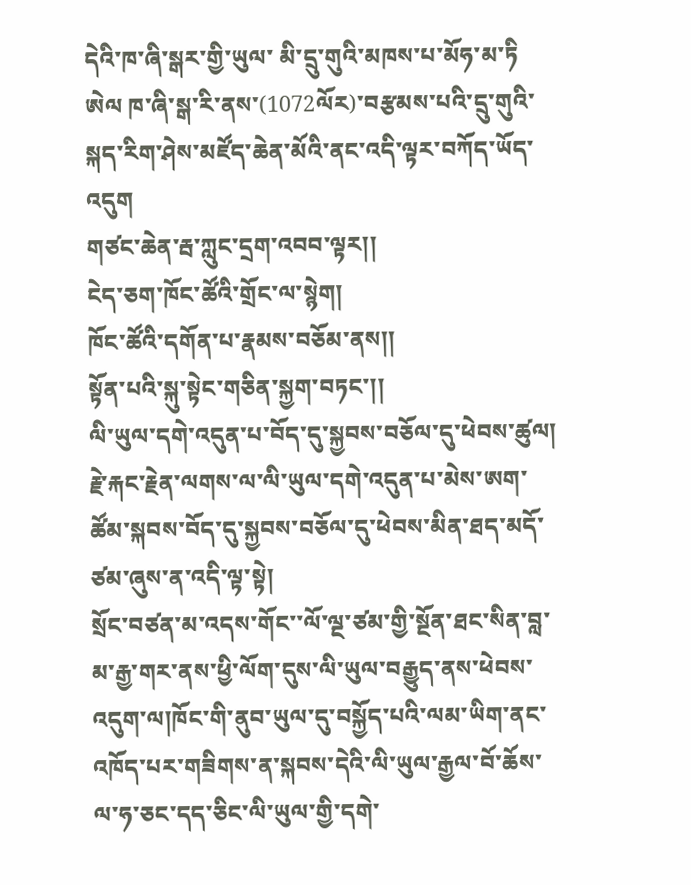དེའི་ཁ་ཞི་སྒར་གྱི་ཡུལ་ མི་དྲུ་གུའི་མཁས་པ་མོཧ་མ་ཏི ཨེལ ཁ་ཞི་སྒ་རི་ནས་(1072ལོར)་བརྩམས་པའི་དྲུ་གུའི་སྐད་རིག་ཤེས་མཛོད་ཆེན་མོའི་ནང་འདི་ལྟར་བཀོད་ཡོད་འདུག
གཙང་ཆེན་རྦ་ཀླུང་དྲག་འབབ་ལྟར།།
ངེད་ཅག་ཁོང་ཚོའི་གྲོང་ལ་སྙེག།
ཁོང་ཚོའི་དགོན་པ་རྣམས་བཅོམ་ནས།།
སྟོན་པའི་སྐུ་སྟེང་གཅིན་སྐྱག་བཏང་།།
ལི་ཡུལ་དགེ་འདུན་པ་བོད་དུ་སྐྱབས་བཅོལ་དུ་ཕེབས་ཚུལ།
རྗེ་རྐང་རྗེན་ལགས་ལ་ལི་ཡུལ་དགེ་འདུན་པ་མེས་ཨག་ཚོམ་སྐབས་བོད་དུ་སྐྱབས་བཅོལ་དུ་ཕེབས་མིན་ཐད་མདོ་ཙམ་ཞུས་ན་འདི་ལྟ་སྟེ།
སྲོང་བཙན་མ་འདས་གོང་་ལོ་ལྔ་ཙམ་གྱི་སྔོན་ཐང་སིན་བླ་མ་རྒྱ་གར་ནས་ཕྱི་ལོག་དུས་ལི་ཡུལ་བརྒྱུད་ནས་ཕེབས་ འདུག་ལ།ཁོང་གི་ནུབ་ཡུལ་དུ་བསྐྱོད་པའི་ལམ་ཡིག་ནང་འཁོད་པར་གཟིགས་ན་སྐབས་དེའི་ལི་ཡུལ་རྒྱལ་བོ་ཆོས་ལ་ཧ་ཅང་དད་ཅིང་ལི་ཡུལ་གྱི་དགེ་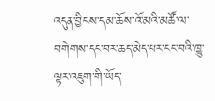འདུན་བྱིངས་དམ་ཆོས་འོ་མའི་མཚོ་ལ་བགེགས་དང་བར་ཆད་མེད་པར་ངང་བའི་ཁྱུ་ལྟར་འཇུག་གི་ཡོད་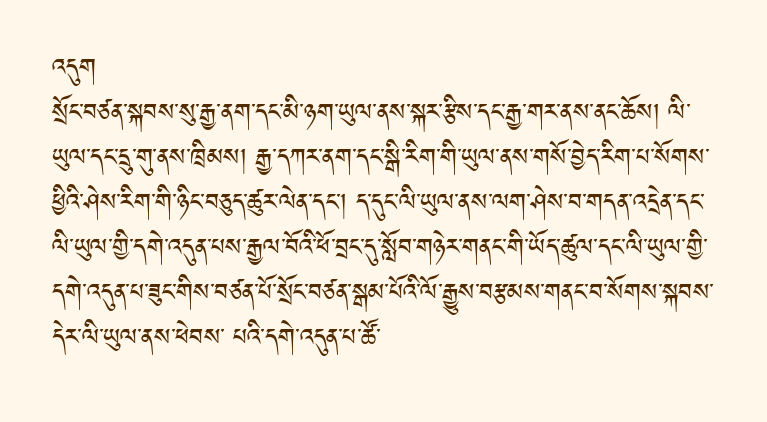འདུག
སྲོང་བཙན་སྐབས་སུ་རྒྱ་ནག་དང་མི་ཉག་ཡུལ་ནས་སྐར་རྩིས་དང་རྒྱ་གར་ནས་ནང་ཆོས། ལི་ཡུལ་དང་དྲུ་གུ་ནས་ཁྲིམས། རྒྱ་དཀར་ནག་དང་སྒི་རིག་གི་ཡུལ་ནས་གསོ་བྱེད་རིག་པ་སོགས་ཕྱིའི་ཤེས་རིག་གི་ཉིང་བཅུད་ཚུར་ལེན་དང་། ད་དུང་ལི་ཡུལ་ནས་ལག་ཤེས་བ་གདན་འདྲེན་དང་ལི་ཡུལ་གྱི་དགེ་འདུན་པས་རྒྱལ་བོའི་ཕོ་བྲང་དུ་སློབ་གཉེར་གནང་གི་ཡོད་ཚུལ་དང་ལི་ཡུལ་གྱི་དགེ་འདུན་པ་ཟུང་གིས་བཙན་པོ་སྲོང་བཙན་སྒམ་པོའི་ལོ་རྒྱུས་བརྩམས་གནང་བ་སོགས་སྐབས་དེར་ལི་ཡུལ་ནས་ཕེབས་ པའི་དགེ་འདུན་པ་ཚོ་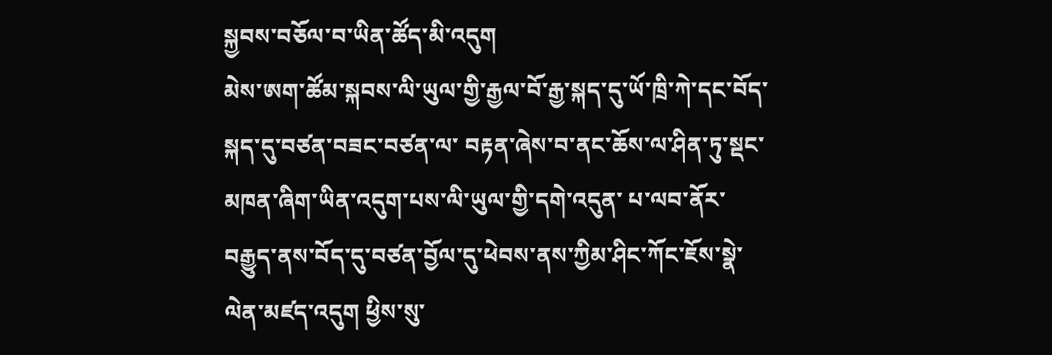སྐྱབས་བཅོལ་བ་ཡིན་ཚོད་མི་འདུག
མེས་ཨག་ཚོམ་སྐབས་ལི་ཡུལ་གྱི་རྒྱལ་བོ་རྒྱ་སྐད་དུ་ཡོ་ཁྲི་ཀེ་དང་བོད་སྐད་དུ་བཙན་བཟང་བཙན་ལ་ བརྟན་ཞེས་བ་ནང་ཆོས་ལ་ཤིན་ཏུ་སྡང་མཁན་ཞིག་ཡིན་འདུག་པས་ལི་ཡུལ་གྱི་དགེ་འདུན་ པ་ལབ་ནོར་བརྒྱུད་ནས་བོད་དུ་བཙན་བྱོལ་དུ་ཕེབས་ནས་ཀྱིམ་ཤིང་ཀོང་ཇོས་སྣེ་ལེན་མཛད་འདུག ཕྱིས་སུ་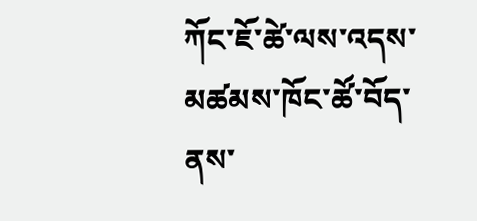ཀོང་ཇོ་ཚེ་ལས་འདས་མཚམས་ཁོང་ཚོ་བོད་ནས་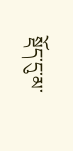སྡོད་དུ་མ་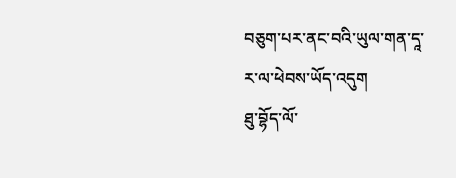བཅུག་པར་ནང་བའི་ཡུལ་གན་དཱ་ར་ལ་ཕེབས་ཡོད་འདུག
ཐུ་བྷོད་ལོ་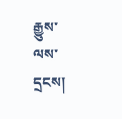རྒྱུས་ལས་དྲངས།